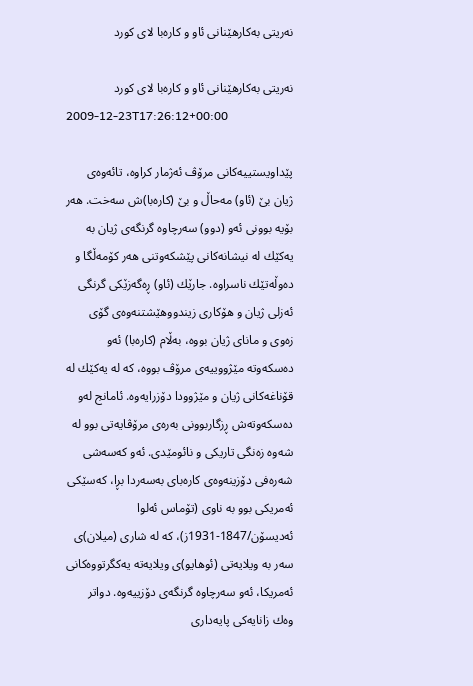نه‌ریتی به‌كارهێنانی ئاو و كاره‌با لای كورد

نه‌ریتی به‌كارهێنانی ئاو و كاره‌با لای كورد
2009-12-23T17:26:12+00:00

پێداویستییه‌كانی مرۆڤ ئه‌ژمار كراوه‌، تائه‌وه‌ی ژیان بێ (ئاو) مه‌حاڵ و بێ (كاره‌با)ش سه‌خت. هه‌ر بۆیه‌ بوونی ئه‌و (دوو) سه‌رچاوه‌ گرنگه‌ی ژیان به‌ یه‌كێك له‌ نیشانه‌كانی پێشكه‌وتنی هه‌ر كۆمه‌ڵگا و ده‌وڵه‌تێك ناسراوه‌. جارێك (ئاو) ڕه‌گه‌زێكی گرنگی ئه‌زلی ژیان و هۆكاری زیندووهێشتنه‌وه‌ی گۆی زه‌وی و مانای ژیان بووه‌، به‌ڵام (كاره‌با) ئه‌و ده‌سكه‌وته‌ مێژووییه‌ی مرۆڤ بووه‌، كه‌ له‌ یه‌كێك له‌ قۆناغه‌كانی ژیان و مێژوودا دۆزرایه‌وه‌. ئامانج له‌و ده‌سكه‌وته‌ش ڕزگاربوونی به‌ره‌ی مرۆڤایه‌تی بوو له‌ شه‌وه‌ زه‌نگی تاریكی و نائومێدی. ئه‌و كه‌سه‌شی شه‌ره‌فی دۆزینه‌وه‌ی كاره‌بای به‌سه‌ردا بڕا، كه‌سێكی ئه‌مریكی بوو به‌ ناوی (تۆماس ئه‌لوا ئه‌دیسۆن/1847-1931ز)، كه‌ له‌ شاری (میلان)ی سه‌ر به‌ ویلایه‌تی (ئوهایو)ی ویلایه‌ته‌ یه‌كگرتووه‌كانی ئه‌مریكا، ئه‌و سه‌رچاوه‌ گرنگه‌ی دۆزییه‌وه‌. دواتر وه‌ك زانایه‌كی پایه‌داری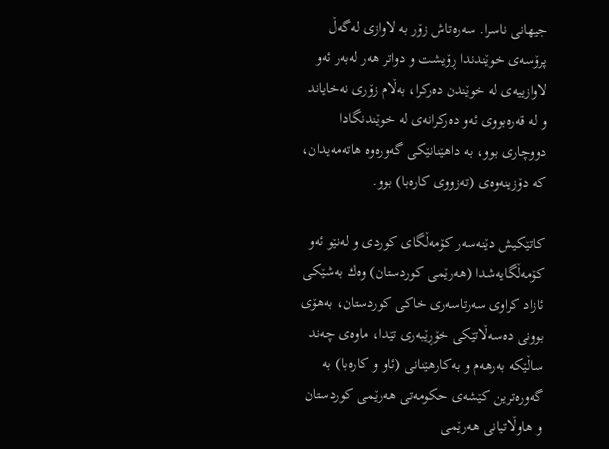جیهانی ناسرا. سه‌ره‌تاش زۆر به‌ لاوازی له‌گه‌ڵ پرۆسه‌ی خوێندندا ڕۆیشت و دواتر هه‌ر له‌به‌ر ئه‌و لاوازییه‌ی له‌ خوێندن ده‌ركرا، به‌ڵام زۆری نه‌خایاند و له‌ قه‌ره‌بووی ئه‌و ده‌ركرانه‌ی له‌ خوێندنگادا دووچاری بوو، به‌ داهێنانێكی گه‌وره‌وه‌ هاته‌مه‌یدان، كه‌ دۆزینه‌وه‌ی (ته‌زووی كاره‌با) بوو.

كاتێكیش دێنه‌سه‌ر كۆمه‌ڵگای كوردی و له‌نێو ئه‌و كۆمه‌ڵگایه‌شدا (هه‌رێمی كوردستان) وه‌ك به‌شێكی ئازاد كراوی سه‌رتاسه‌ری خاكی كوردستان، به‌هۆی بوونی ده‌سه‌ڵاتێكی خۆڕێبه‌ری تێدا، ماوه‌ی چه‌ند ساڵێكه‌ به‌رهه‌م و به‌كارهێنانی (ئاو و كاره‌با) به‌ گه‌وره‌ترین كێشه‌ی حكومه‌تی هه‌رێمی كوردستان و هاوڵاتیانی هه‌رێمی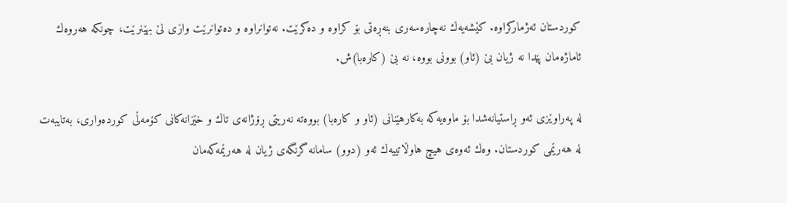كوردستان ئه‌ژماركراوه‌. كێشه‌یه‌ك نه‌چاره‌سه‌ری بنه‌ڕه‌تی بۆ كراوه‌ و ده‌كرێت. نه‌توانراوه‌ و ده‌توانرێت وازی لێ بهێنرێت، چونكه‌ هه‌روه‌ك ئاماژه‌مان پێدا نه‌ ژیان بێ (ئاو) بوونی بووه‌، نه‌ بێ (كاره‌با)ش.

له‌ په‌راوێزی ئه‌و ڕاستیانه‌شدا بۆ ماوه‌یه‌كه‌ به‌كارهێنانی (ئاو و كاره‌با) بووه‌ته‌ نه‌ریتی ڕۆژانه‌ی تاك و خێزانه‌كانی كۆمه‌ڵی كورده‌واری، به‌تایبه‌ت له‌ هه‌رێمی كوردستان. وه‌ك ئه‌وه‌ی هیچ هاوڵاتییه‌ك ئه‌و (دوو) سامانه‌ گرنگه‌ی ژیان له‌ هه‌رێمه‌كه‌مان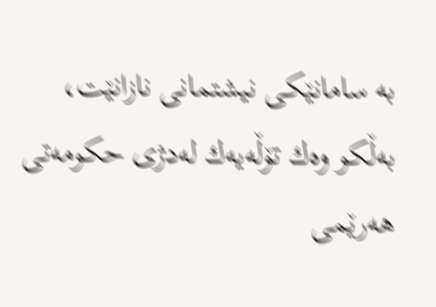به‌ سامانێكی نیشتمانی نازانێت، به‌ڵكو وه‌ك تۆڵه‌یه‌ك له‌دژی حكومه‌تی هه‌رێمی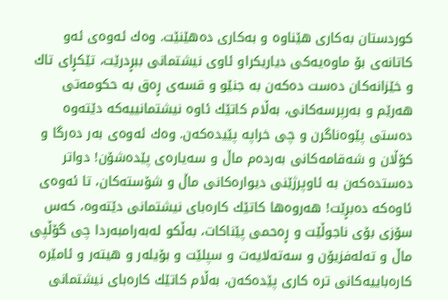كوردستان به‌كاری هێناوه‌ و به‌كاری ده‌هێنێت. وه‌ك ئه‌وه‌ی ئه‌و كاتانه‌ی بۆ ماوه‌یه‌كی دیاریكراو ئاوی نیشتمانی ببڕدرێت، تێكڕای تاك و خێزانه‌كان ده‌ست ده‌كه‌ن به‌ جنێو و قسه‌ی ڕه‌ق به‌ حكومه‌تی هه‌رێم و به‌رپرسه‌كانی، به‌ڵام كاتێك ئاوه‌ نیشتمانییه‌كه‌ دێته‌وه‌ ده‌ستی پێوه‌ناگرن و چی خراپه‌ پێیده‌كه‌ن. وه‌ك ئه‌وه‌ی به‌ر ده‌رگا و كۆڵان و شه‌قامه‌كانی به‌رده‌م ماڵ و سه‌یاره‌ی پێده‌شۆن! دواتر ده‌ستده‌كه‌ن به‌ ئاوپرژێنی دیواره‌كانی ماڵ و شۆسته‌كان، تا ئه‌وه‌ی ئاوه‌كه‌ ده‌بڕێت! هه‌روه‌ها كاتێك كاره‌بای نیشتمانی دێته‌وه‌، كه‌س سۆزی بۆی ناجوڵێت و ڕه‌حمی پێناكات، به‌ڵكو له‌به‌رامبه‌ردا چی گۆڵپی ماڵ و ته‌له‌فزیۆن و سه‌ته‌لایه‌ت و سپلێت و بۆیله‌ر و هیته‌ر و ئامێره‌ كاره‌باییه‌كانی تره‌ كاری پێده‌كه‌ن، به‌ڵام كاتێك كاره‌بای نیشتمانی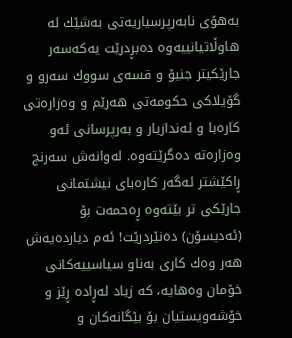به‌هۆی نابه‌رپرسیاریه‌تی به‌شێك له‌ هاوڵاتیانییه‌وه‌ ده‌بڕدرێت یه‌كه‌سه‌ر جارێكیتر جنیۆ و قسه‌ی سووك سه‌رو و گۆیلاكی حكومه‌تی هه‌رێم و وه‌زاره‌تی كاره‌با و ئه‌ندازیار و به‌رپرسانی ئه‌و وه‌زاره‌ته‌ ده‌گرێته‌وه‌. له‌وانه‌ش سه‌رنج ڕاكێشتر ئه‌گه‌ر كاره‌بای نیشتمانی جارێكی تر بێته‌وه‌ ڕه‌حمه‌ت بۆ (ئه‌دیسۆن) ده‌نێردرێت! ئه‌م دیارده‌یه‌ش هه‌ر وه‌ك كاری به‌ناو سیاسییه‌كانی خۆمان وه‌هایه‌، كه‌ زیاد له‌ڕاده‌ ڕێز و خۆشه‌ویستیان بۆ بێگانه‌كان و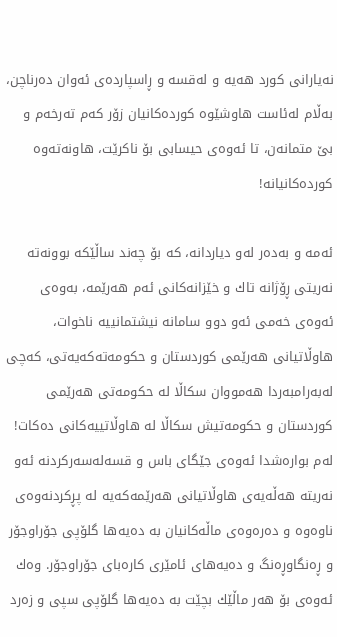نه‌یارانی كورد هه‌یه‌ و له‌قسه‌ و ڕاسپارده‌ی ئه‌وان ده‌رناچن، به‌ڵام له‌ئاست هاوشێوه‌ كورده‌كانیان زۆر كه‌م ته‌رخه‌م و بێ متمانه‌ن، تا ئه‌وه‌ی حیسابی بۆ ناكرێت، هاونه‌ته‌وه‌ كورده‌كانیانه‌!

ئه‌مه‌ و به‌ده‌ر له‌و دیاردانه‌، كه‌ بۆ چه‌ند ساڵێكه‌ بوونه‌ته‌ نه‌ریتی ڕۆژانه‌ تاك و خێزانه‌كانی ئه‌م هه‌رێمه‌، به‌وه‌ی ئه‌وه‌ی خه‌می ئه‌و دوو سامانه‌ نیشتمانییه‌ ناخوات، هاوڵاتیانی هه‌رێمی كوردستان و حكومه‌ته‌كه‌یه‌تی، كه‌چی له‌به‌رامبه‌ردا هه‌مووان سكاڵا له‌ حكومه‌تی هه‌رێمی كوردستان و حكومه‌تیش سكاڵا له‌ هاوڵاتییه‌كانی ده‌كات! له‌م بواره‌شدا ئه‌وه‌ی جێگای باس و قسه‌له‌سه‌ركردنه‌ ئه‌و نه‌ریته‌ هه‌ڵه‌یه‌ی هاوڵاتیانی هه‌رێمه‌كه‌یه‌ له‌ پڕكردنه‌وه‌ی ناوه‌وه‌ و ده‌ره‌وه‌ی ماڵه‌كانیان به‌ ده‌یه‌ها گلۆپی جۆراوجۆر و ڕه‌نگاوڕه‌نگ و ده‌یه‌های ئامێری كاره‌بای جۆراوجۆر. وه‌ك ئه‌وه‌ی بۆ هه‌ر ماڵێك بچێت به‌ ده‌یه‌ها گلۆپی سپی و زه‌رد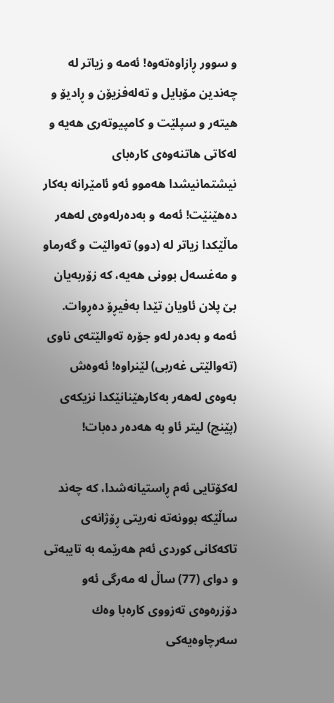و سوور ڕازاوه‌ته‌وه‌! ئه‌مه‌ و زیاتر له‌ چه‌ندین مۆبایل و ته‌له‌فزیۆن و ڕادیۆ و هیته‌ر و سپلێت و كامپیوته‌ری هه‌یه‌ و له‌كاتی هاتنه‌وه‌ی كاره‌بای نیشتمانیشدا هه‌موو ئه‌و ئامێرانه‌ به‌كار ده‌هێنێت! ئه‌مه‌ و به‌ده‌رله‌وه‌ی له‌هه‌ر ماڵێكدا زیاتر له‌ (دوو) ته‌والێت و گه‌رماو و مه‌غسه‌ل بوونی هه‌یه‌، كه‌ زۆربه‌یان بێ پلان ئاویان تێدا به‌فیڕۆ ده‌ڕوات. ئه‌مه‌ و به‌ده‌ر له‌و جۆره‌ ته‌والێته‌ی ناوی (ته‌والێتی غه‌ربی) لێنراوه‌! ئه‌وه‌ش به‌وه‌ی له‌هه‌ر به‌كارهێنانێكدا نزیكه‌ی (پێنج) لیتر ئاو به‌ هه‌ده‌ر ده‌بات!

له‌كۆتایی ئه‌م ڕاستیانه‌شدا، كه‌ چه‌ند ساڵێكه‌ بوونه‌ته‌ نه‌ریتی ڕۆژانه‌ی تاكه‌كانی كوردی ئه‌م هه‌رێمه‌ به‌ تایبه‌تی و دوای (77) ساڵ له‌ مه‌رگی ئه‌و دۆزره‌وه‌ی ته‌زووی كاره‌با وه‌ك سه‌رچاوه‌یه‌كی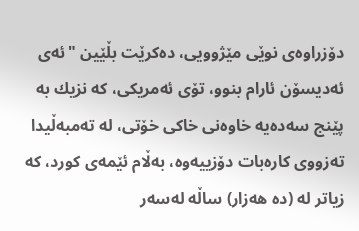دۆزراوه‌ی نوێی مێژوویی، ده‌كرێت بڵێین "ئه‌ی ئه‌دیسۆن ئارام بنوو، تۆی ئه‌مریكی، كه‌ نزیك به‌ پێنج سه‌ده‌یه‌ خاوه‌نی خاكی خۆتی، له‌ ته‌مبه‌ڵیدا ته‌زووی كاره‌بات دۆزییه‌وه‌، به‌ڵام ئێمه‌ی كورد، كه‌ زیاتر له‌ (ده‌ هه‌زار) ساڵه‌ له‌سه‌ر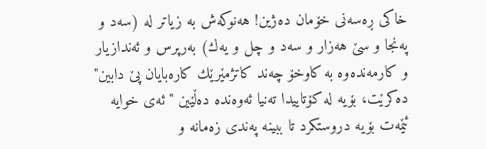خاكی ڕه‌سه‌نی خۆمان ده‌ژین! هه‌نوكه‌ش به‌ زیاتر له‌ (سه‌د و په‌نجا و سێ هه‌زار و سه‌د و چل و یه‌ك) به‌رپرس و ئه‌ندازیار و كارمه‌نده‌وه‌ به‌ كاوخۆ چه‌ند كاتژمێرێك كاره‌بایان پێ دابین" ده‌كرێت، بۆیه‌ له‌ كۆتاییدا ته‌نیا ئه‌وه‌نده‌ ده‌ڵێین "ئه‌ی خوایه‌ ئێمه‌ت بۆیه‌ دروستكرد تا ببینه‌ په‌ندی زه‌مانه‌ و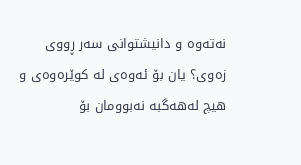نه‌ته‌وه‌ و دانیشتوانی سه‌ر ڕووی زه‌وی؟ یان بۆ ئه‌وه‌ی له‌ كوێره‌وه‌ی و هیچ له‌هه‌گبه‌ نه‌بوومان بۆ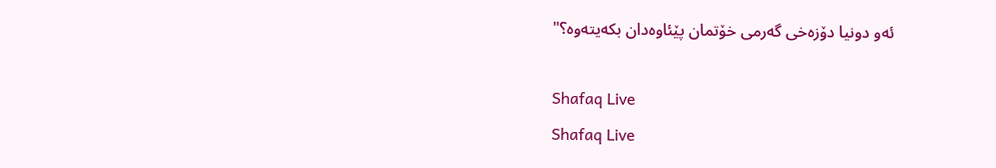ئه‌و دونیا دۆزه‌خی گه‌رمی خۆتمان پێئاوه‌دان بكه‌یته‌وه‌؟"

Shafaq Live
Shafaq Live